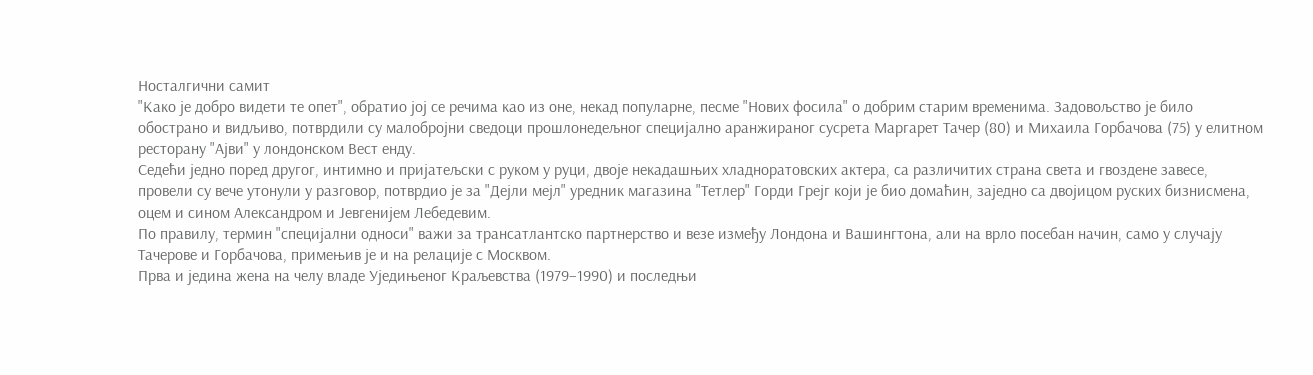Носталгични самит
"Како је добро видети те опет", обратио јој се речима као из оне, некад популарне, песме "Нових фосила" о добрим старим временима. Задовољство је било обострано и видљиво, потврдили су малобројни сведоци прошлонедељног специјално аранжираног сусрета Маргарет Тачер (80) и Михаила Горбачова (75) у елитном ресторану "Ајви" у лондонском Вест енду.
Седећи једно поред другог, интимно и пријатељски с руком у руци, двоје некадашњих хладноратовских актера, са различитих страна света и гвоздене завесе, провели су вече утонули у разговор, потврдио је за "Дејли мејл" уредник магазина "Тетлер" Горди Грејг који је био домаћин, заједно са двојицом руских бизнисмена, оцем и сином Александром и Јевгенијем Лебедевим.
По правилу, термин "специјални односи" важи за трансатлантско партнерство и везе између Лондона и Вашингтона, али на врло посебан начин, само у случају Тачерове и Горбачова, примењив је и на релације с Москвом.
Прва и једина жена на челу владе Уједињеног Краљевства (1979–1990) и последњи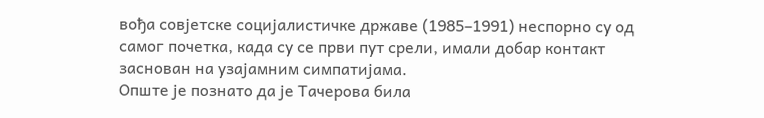вођа совјетске социјалистичке државе (1985–1991) неспорно су од самог почетка, када су се први пут срели, имали добар контакт заснован на узајамним симпатијама.
Опште је познато да је Тачерова била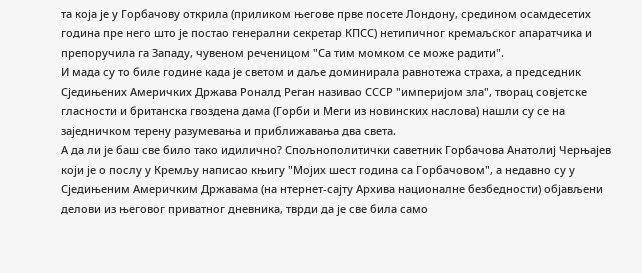та која је у Горбачову открила (приликом његове прве посете Лондону, средином осамдесетих година пре него што је постао генерални секретар КПСС) нетипичног кремаљског апаратчика и препоручила га Западу, чувеном реченицом "Са тим момком се може радити".
И мада су то биле године када је светом и даље доминирала равнотежа страха, а председник Сједињених Америчких Држава Роналд Реган називао СССР "империјом зла", творац совјетске гласности и британска гвоздена дама (Горби и Меги из новинских наслова) нашли су се на заједничком терену разумевања и приближавања два света.
А да ли је баш све било тако идилично? Спољнополитички саветник Горбачова Анатолиј Черњајев који је о послу у Кремљу написао књигу "Мојих шест година са Горбачовом", а недавно су у Сједињеним Америчким Државама (на нтернет-сајту Архива националне безбедности) објављени делови из његовог приватног дневника, тврди да је све била само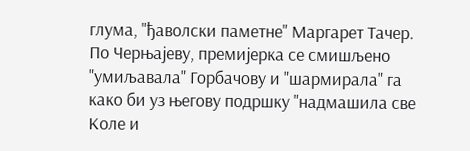глума, "ђаволски паметне" Маргарет Тачер.
По Черњајеву, премијерка се смишљено "умиљавала" Горбачову и "шармирала" га како би уз његову подршку "надмашила све Коле и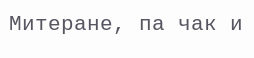Митеране, па чак и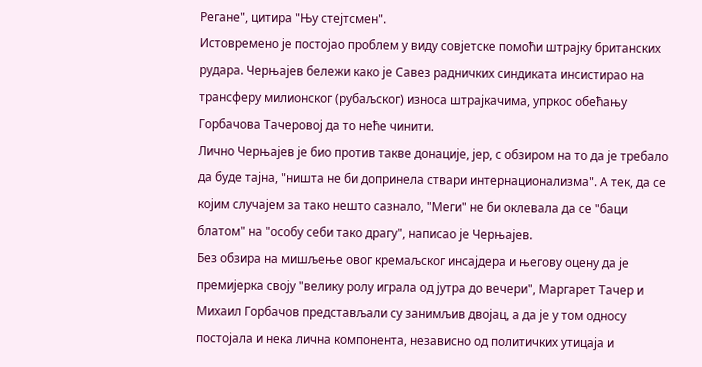Регане", цитира "Њу стејтсмен".
Истовремено је постојао проблем у виду совјетске помоћи штрајку британских рудара. Черњајев бележи како је Савез радничких синдиката инсистирао на трансферу милионског (рубаљског) износа штрајкачима, упркос обећању Горбачова Тачеровој да то неће чинити.
Лично Черњајев је био против такве донације, јер, с обзиром на то да је требало да буде тајна, "ништа не би допринела ствари интернационализма". А тек, да се којим случајем за тако нешто сазнало, "Меги" не би оклевала да се "баци блатом" на "особу себи тако драгу", написао је Черњајев.
Без обзира на мишљење овог кремаљског инсајдера и његову оцену да је премијерка своју "велику ролу играла од јутра до вечери", Маргарет Тачер и Михаил Горбачов представљали су занимљив двојац, а да је у том односу постојала и нека лична компонента, независно од политичких утицаја и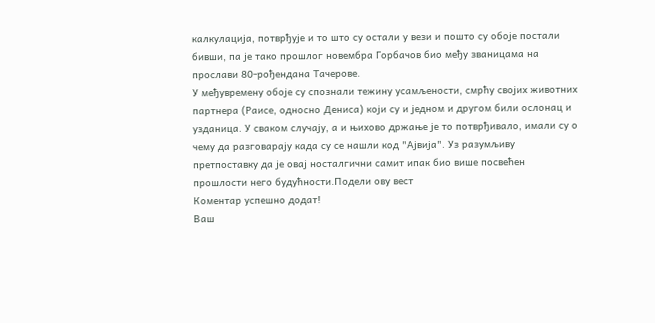калкулација, потврђује и то што су остали у вези и пошто су обоје постали бивши, па је тако прошлог новембра Горбачов био међу званицама на прослави 80-рођендана Тачерове.
У међувремену обоје су спознали тежину усамљености, смрћу својих животних партнера (Раисе, односно Дениса) који су и једном и другом били ослонац и узданица. У сваком случају, а и њихово држање је то потврђивало, имали су о чему да разговарају када су се нашли код "Ајвија". Уз разумљиву претпоставку да је овај носталгични самит ипак био више посвећен прошлости него будућности.Подели ову вест
Комeнтар успeшно додат!
Ваш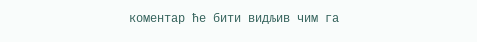комeнтар ћe бити видљив чим га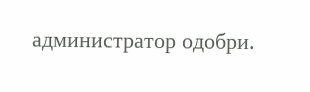администратор одобри.